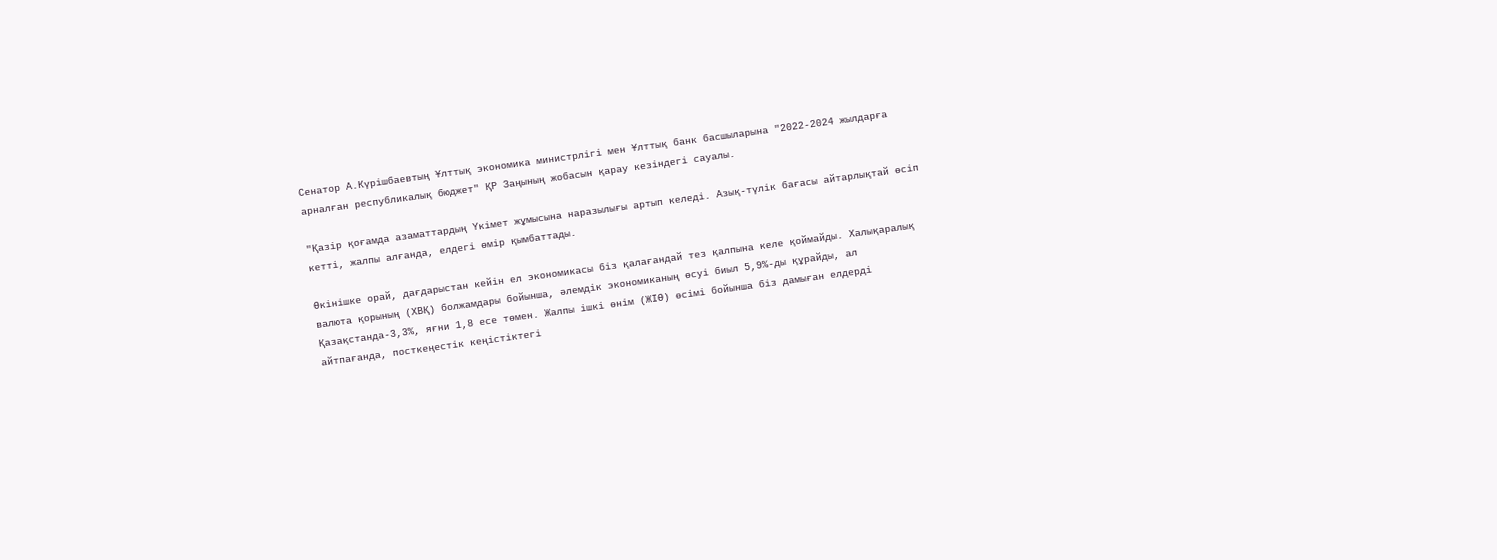Сенатор А.Күрішбаевтың Ұлттық экономика министрлігі мен Ұлттық банк басшыларына "2022-2024 жылдарға арналған республикалық бюджет" ҚР Заңының жобасын қарау кезіндегі сауалы.

"Қазір қоғамда азаматтардың Үкімет жұмысына наразылығы артып келеді. Азық-түлік бағасы айтарлықтай өсіп кетті, жалпы алғанда, елдегі өмір қымбаттады.

Өкінішке орай, дағдарыстан кейін ел экономикасы біз қалағандай тез қалпына келе қоймайды. Халықаралық валюта қорының (ХВҚ) болжамдары бойынша, әлемдік экономиканың өсуі биыл 5,9%-ды құрайды, ал Қазақстанда-3,3%, яғни 1,8 есе төмен. Жалпы ішкі өнім (ЖІӨ) өсімі бойынша біз дамыған елдерді айтпағанда, посткеңестік кеңістіктегі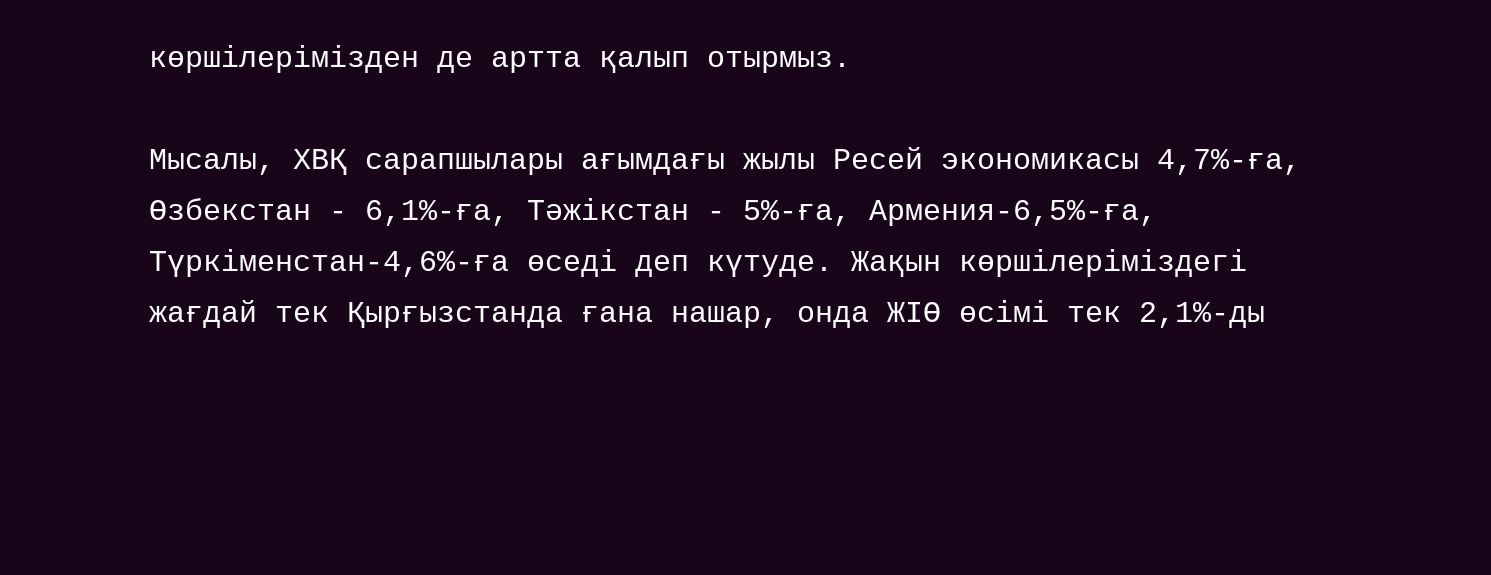көршілерімізден де артта қалып отырмыз.

Мысалы, ХВҚ сарапшылары ағымдағы жылы Ресей экономикасы 4,7%-ға, Өзбекстан - 6,1%-ға, Тәжікстан - 5%-ға, Армения-6,5%-ға, Түркіменстан-4,6%-ға өседі деп күтуде. Жақын көршілеріміздегі жағдай тек Қырғызстанда ғана нашар, онда ЖІӨ өсімі тек 2,1%-ды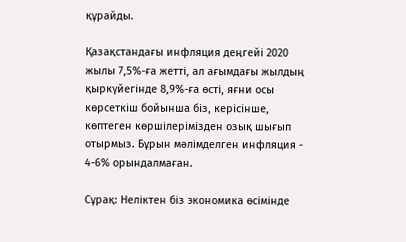құрайды.

Қазақстандағы инфляция деңгейі 2020 жылы 7,5%-ға жетті, ал ағымдағы жылдың қыркүйегінде 8,9%-ға өсті, яғни осы көрсеткіш бойынша біз, керісінше, көптеген көршілерімізден озық шығып отырмыз. Бұрын мәлімделген инфляция - 4-6% орындалмаған.

Сұрақ: Неліктен біз экономика өсімінде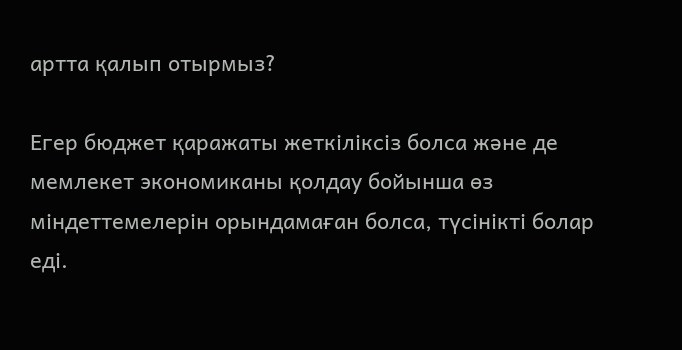артта қалып отырмыз?

Егер бюджет қаражаты жеткіліксіз болса және де мемлекет экономиканы қолдау бойынша өз міндеттемелерін орындамаған болса, түсінікті болар еді.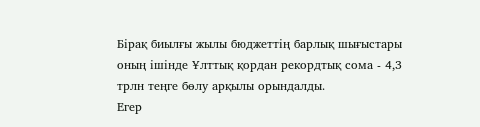Бірақ биылғы жылы бюджеттің барлық шығыстары оның ішінде Ұлттық қордан рекордтық сома - 4,3 трлн теңге бөлу арқылы орындалды.
Егер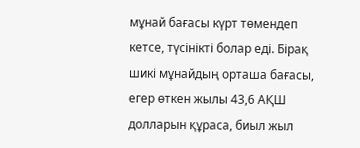мұнай бағасы күрт төмендеп кетсе, түсінікті болар еді. Бірақ шикі мұнайдың орташа бағасы, егер өткен жылы 43,6 АҚШ долларын құраса, биыл жыл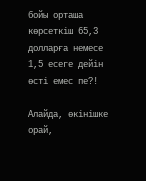бойы орташа көрсеткіш 65,3 долларға немесе 1,5 есеге дейін өсті емес пе?!

Алайда, өкінішке орай,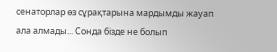сенаторлар өз сұрақтарына мардымды жауап ала алмады... Сонда бізде не болып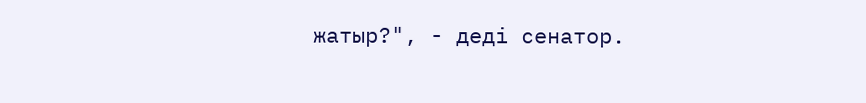жатыр?", - деді сенатор.